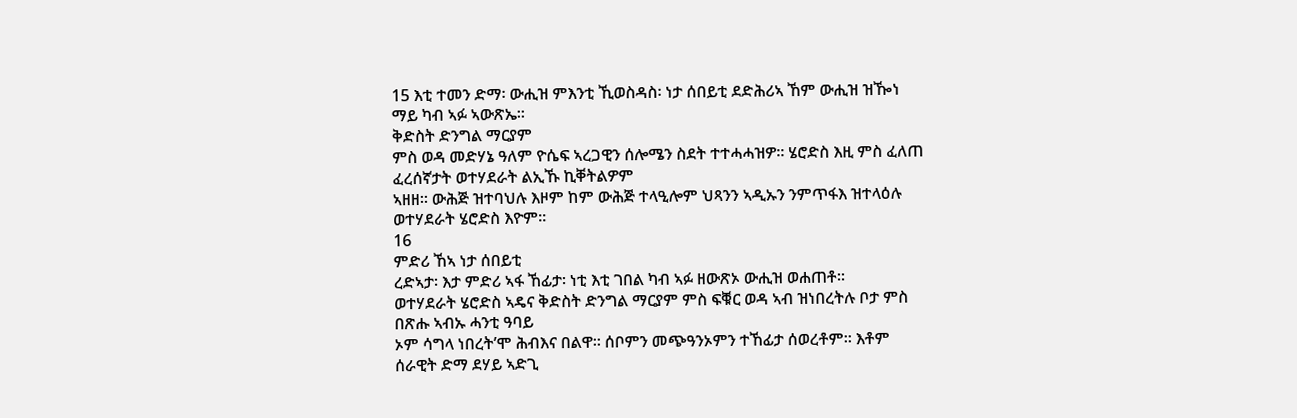15 እቲ ተመን ድማ፡ ውሒዝ ምእንቲ ኺወስዳስ፡ ነታ ሰበይቲ ደድሕሪኣ ኸም ውሒዝ ዝዀነ ማይ ካብ ኣፉ ኣውጽኤ።
ቅድስት ድንግል ማርያም
ምስ ወዳ መድሃኔ ዓለም ዮሴፍ ኣረጋዊን ሰሎሜን ስደት ተተሓሓዝዎ። ሄሮድስ እዚ ምስ ፈለጠ ፈረሰኛታት ወተሃደራት ልኢኹ ኪቐትልዎም
ኣዘዘ። ውሕጅ ዝተባህሉ እዞም ከም ውሕጅ ተላዒሎም ህጻንን ኣዲኡን ንምጥፋእ ዝተላዕሉ ወተሃደራት ሄሮድስ እዮም።
16
ምድሪ ኸኣ ነታ ሰበይቲ
ረድኣታ፡ እታ ምድሪ ኣፋ ኸፊታ፡ ነቲ እቲ ገበል ካብ ኣፉ ዘውጽኦ ውሒዝ ወሐጠቶ።
ወተሃደራት ሄሮድስ ኣዴና ቅድስት ድንግል ማርያም ምስ ፍቑር ወዳ ኣብ ዝነበረትሉ ቦታ ምስ በጽሑ ኣብኡ ሓንቲ ዓባይ
ኦም ሳግላ ነበረት’ሞ ሕብእና በልዋ። ሰቦምን መጭዓንኦምን ተኸፊታ ሰወረቶም። እቶም ሰራዊት ድማ ደሃይ ኣድጊ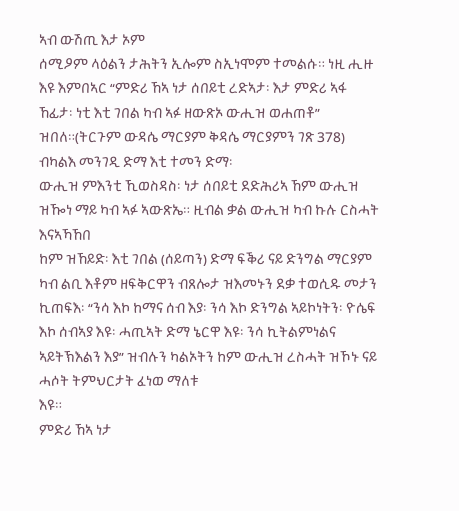ኣብ ውሽጢ እታ ኦም
ሰሚዖም ላዕልን ታሕትን ኢሎም ስኢነሞም ተመልሱ። ነዚ ሒዙ እዩ እምበኣር “ምድሪ ኸኣ ነታ ሰበይቲ ረድኣታ፡ እታ ምድሪ ኣፋ
ኸፊታ፡ ነቲ እቲ ገበል ካብ ኣፉ ዘውጽኦ ውሒዝ ወሐጠቶ” ዝበለ።(ትርጉም ውዳሴ ማርያም ቅዳሴ ማርያምን ገጽ 378)
ብካልእ መንገዲ ድማ እቲ ተመን ድማ፡
ውሒዝ ምእንቲ ኺወስዳስ፡ ነታ ሰበይቲ ደድሕሪኣ ኸም ውሒዝ ዝዀነ ማይ ካብ ኣፉ ኣውጽኤ። ዚብል ቃል ውሒዝ ካብ ኩሉ ርስሓት እናኣኻኸበ
ከም ዝኸይድ፡ እቲ ገበል (ሰይጣን) ድማ ፍቕሪ ናይ ድንግል ማርያም ካብ ልቢ እቶም ዘፍቅርዋን ብጸሎታ ዝእመኑን ደቃ ተወሲዱ መታን
ኪጠፍእ፡ “ንሳ እኮ ከማና ሰብ እያ፡ ንሳ እኮ ድንግል ኣይኮነትን፡ ዮሴፍ እኮ ሰብኣያ እዩ፡ ሓጢኣት ድማ ኔርዋ እዩ፡ ንሳ ኪትልምነልና
ኣይትኽእልን እያ” ዝብሉን ካልኦትን ከም ውሒዝ ረስሓት ዝኾኑ ናይ ሓሶት ትምህርታት ፈነወ ማለቱ
እዩ።
ምድሪ ኸኣ ነታ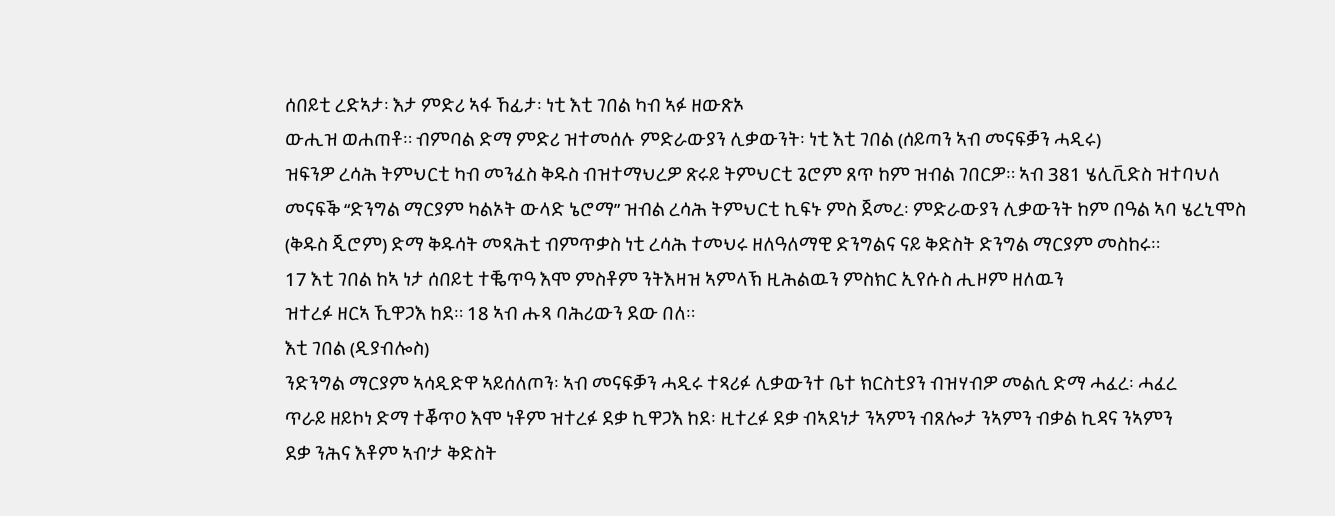ሰበይቲ ረድኣታ፡ እታ ምድሪ ኣፋ ኸፊታ፡ ነቲ እቲ ገበል ካብ ኣፉ ዘውጽኦ
ውሒዝ ወሐጠቶ። ብምባል ድማ ምድሪ ዝተመሰሉ ምድራውያን ሊቃውንት፡ ነቲ እቲ ገበል (ሰይጣን ኣብ መናፍቓን ሓዲሩ)
ዝፍንዎ ረሳሕ ትምህርቲ ካብ መንፈስ ቅዱስ ብዝተማህረዎ ጽሩይ ትምህርቲ ጌሮም ጸጥ ከም ዝብል ገበርዎ። ኣብ 381 ሄሊቪድስ ዝተባህለ
መናፍቕ “ድንግል ማርያም ካልኦት ውላድ ኔሮማ” ዝብል ረሳሕ ትምህርቲ ኪፍኑ ምስ ጀመረ፡ ምድራውያን ሊቃውንት ከም በዓል ኣባ ሄረኒሞስ
(ቅዱስ ጂሮም) ድማ ቅዱሳት መጻሕቲ ብምጥቃስ ነቲ ረሳሕ ተመህሩ ዘለዓለማዊ ድንግልና ናይ ቅድስት ድንግል ማርያም መስከሩ።
17 እቲ ገበል ከኣ ነታ ሰበይቲ ተቘጥዓ እሞ ምስቶም ንትእዛዝ ኣምላኽ ዚሕልዉን ምስክር ኢየሱስ ሒዞም ዘለዉን
ዝተረፉ ዘርኣ ኺዋጋእ ከደ። 18 ኣብ ሑጻ ባሕሪውን ደው በለ።
እቲ ገበል (ዲያብሎስ)
ንድንግል ማርያም ኣሳዲድዋ ኣይሰለጦን፡ ኣብ መናፍቓን ሓዲሩ ተጻሪፉ ሊቃውንተ ቤተ ክርስቲያን ብዝሃብዎ መልሲ ድማ ሓፈረ፡ ሓፈረ
ጥራይ ዘይኮነ ድማ ተቖጥዐ እሞ ነቶም ዝተረፉ ደቃ ኪዋጋእ ከደ፡ ዚተረፉ ደቃ ብኣደነታ ንኣምን ብጸሎታ ንኣምን ብቃል ኪዳና ንኣምን
ደቃ ንሕና እቶም ኣብ’ታ ቅድስት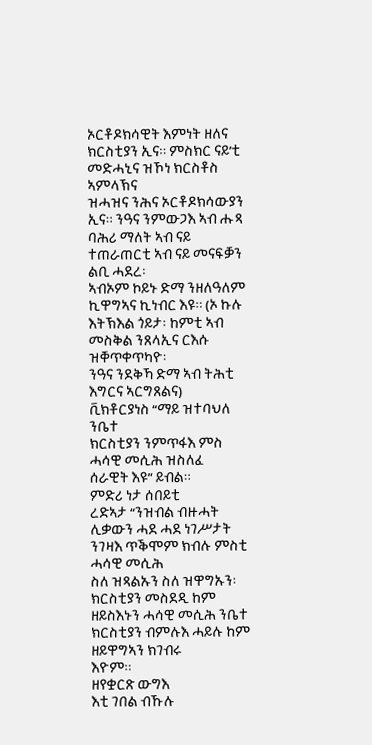ኦርቶዶክሳዊት እምነት ዘለና ክርስቲያን ኢና። ምስክር ናይ’ቲ መድሓኒና ዝኾነ ክርስቶስ ኣምላኽና
ዝሓዝና ንሕና ኦርቶዶክሳውያን ኢና። ንዓና ንምውጋእ ኣብ ሑጻ ባሕሪ ማለት ኣብ ናይ ተጠራጠርቲ ኣብ ናይ መናፍቓን ልቢ ሓደረ፡
ኣብኦም ኮይኑ ድማ ንዘለዓለም ኪዋግኣና ኪነብር እዩ። (ኦ ኩሉ እትኽእል ጎይታ፡ ከምቲ ኣብ መስቅል ንጸላኢና ርእሱ ዝቐጥቀጥካዮ፡
ንዓና ንደቅኻ ድማ ኣብ ትሕቲ እግርና ኣርግጸልና)
ቪክቶርያነስ “ማይ ዝተባህለ ንቤተ
ክርስቲያን ንምጥፋእ ምስ ሓሳዊ መሲሕ ዝስለፈ
ሰራዊት እዩ” ይብል።
ምድሪ ነታ ሰበይቲ
ረድኣታ “ንዝብል ብዙሓት ሊቃውን ሓደ ሓደ ነገሥታት ንገዛእ ጥቕሞም ክብሉ ምስቲ ሓሳዊ መሲሕ
ስለ ዝጻልኡን ስለ ዝዋግኡን፡ ክርስቲያን መስደዲ ከም ዘይስእኑን ሓሳዊ መሲሕ ንቤተ ክርስቲያን ብምሉእ ሓይሉ ከም ዘይዋግኣን ክገብሩ
እዮም።
ዘየቋርጽ ውግእ
እቲ ገበል ብኹሉ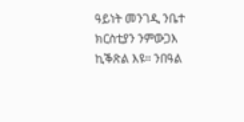ዓይነት መንገዲ ንቤተ ክርስቲያን ንምውጋእ ኪቕጽል እዩ። ንበዓል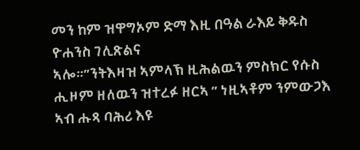መን ከም ዝዋግኦም ድማ እዚ በዓል ራእይ ቅዱስ ዮሐንስ ገሊጽልና
ኣሎ።”ንትእዛዝ ኣምላኽ ዚሕልዉን ምስክር የሱስ ሒዞም ዘለዉን ዝተረፉ ዘርኣ ” ነዚኣቶም ንምውጋእ ኣብ ሑጻ ባሕሪ እዩ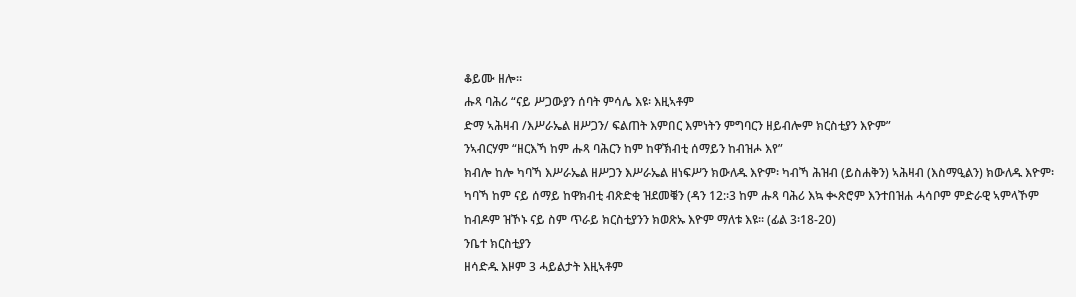ቆይሙ ዘሎ።
ሑጻ ባሕሪ “ናይ ሥጋውያን ሰባት ምሳሌ እዩ፡ እዚኣቶም
ድማ ኣሕዛብ /እሥራኤል ዘሥጋን/ ፍልጠት እምበር እምነትን ምግባርን ዘይብሎም ክርስቲያን እዮም”
ንኣብርሃም “ዘርእኻ ከም ሑጻ ባሕርን ከም ከዋኽብቲ ሰማይን ከብዝሖ እየ”
ክብሎ ከሎ ካባኻ እሥራኤል ዘሥጋን እሥራኤል ዘነፍሥን ክውለዱ እዮም፡ ካብኻ ሕዝብ (ይስሐቅን) ኣሕዛብ (እስማዒልን) ክውለዱ እዮም፡
ካባኻ ከም ናይ ሰማይ ከዋክብቲ ብጽድቂ ዝደመቑን (ዳን 12:፡3 ከም ሑጻ ባሕሪ እኳ ቊጽሮም እንተበዝሐ ሓሳቦም ምድራዊ ኣምላኾም
ከብዶም ዝኾኑ ናይ ስም ጥራይ ክርስቲያንን ክወጽኡ እዮም ማለቱ እዩ። (ፊል 3፡18-20)
ንቤተ ክርስቲያን
ዘሳድዱ እዞም 3 ሓይልታት እዚኣቶም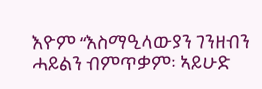እዮም “እስማዒላውያን ገንዘብን ሓይልን ብምጥቃም፡ ኣይሁድ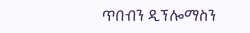ጥበብን ዲፕሎማስን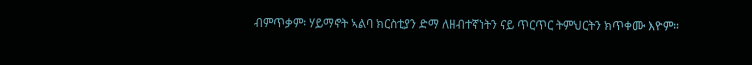ብምጥቃም፡ ሃይማኖት ኣልባ ክርስቲያን ድማ ለዘብተኛነትን ናይ ጥርጥር ትምህርትን ክጥቀሙ እዮም።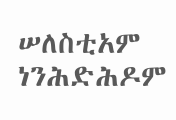ሠለስቲአም ነንሕድሕዶም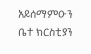አይሰማምዑን ቤተ ክርስቲያን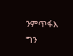ንምጥፋእ ግን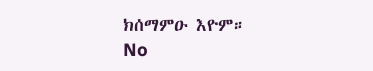ክሰማምዑ እዮም።
No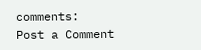comments:
Post a Comment